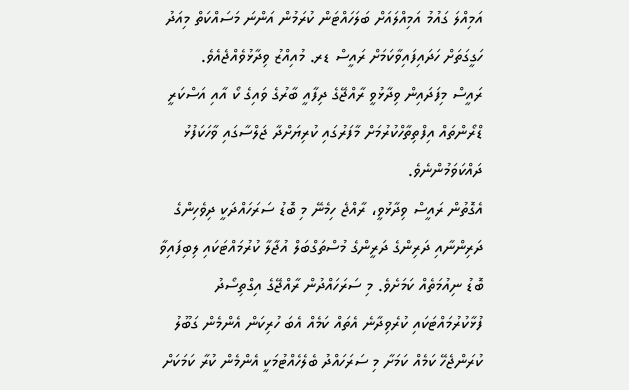އަމިއްލަ ގައުމު އަމިއްލައަށް ބަލަހައްޓަން ކުރަމުން އަންނަ މަސައްކަތް މިއަދު ހަގީގަތަށް ހަދައިފައިވާކަމަށް ރައީސް ޑރ. މުއިއްޒު ވިދާޅުވެއްޖެއެވެ.
ރައީސް މިފަދައިން ވިދާޅުވީ ރާއްޖޭގެ ދިފާއީ ބާރުގެ ވައިގެ ކޯ އާއި އަސްކަރީ ޑްރޯންތައް އިފްތިތާހްކުރުމަށް މާފަރުގައި ކުރިޔަށްދާ ޖަލްސާގައި ވާހަކަފުޅު ދައްކަވަމުންނެވެ.
އެގޮތުން ރައީސް ވިދާޅުވީ، ރާއްޖެ ހިމެނޭ މި ބޮޑު ސަރަހައްދަކީ ދިވެހިންގެ ދަރިންނާއި ދަރިންގެ ދަރީންގެ މުސްތަގްބަލް އުޖާލާ ކުރުމައްޓަކައި ލިބިފައިވާ ބޮޑު ނިއުމަތެއް ކަމަށެވެ. މި ސަރަހައްދުން ރާއްޖޭގެ އިގްތިސޯދު ފުޅާކުރުމައްޓަކައި ކުރެވިދާނެ އެތައް ކަމެއް އެބަ ހުރިކަން އެންމެން ގަބޫލު ކުރަންޖެހޭ ކަމެއް ކަމަށާ މި ސަރަހައްދު ބެލެހެއްޓުމަކީ އެންމެން ކުރާ ކަމަކަށް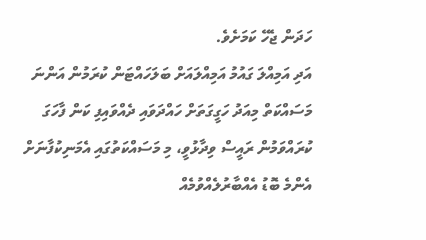ހަދަން ޖެހޭ ކަމަށެވެ.
އަދި އަމިއްލަ ގައުމު އަމިއްލައަށް ބަލަހައްޓަން ކުރަމުން އަންނަ މަސައްކަތް މިއަދު ހަގީގަތަށް ހައްދަވައި ދެއްވައިފި ކަން ފާހަގަ ކުރައްވަމުން ރައީސް ވިދާޅުވީ، މި މަސައްކަތުގައި އެމަނިކުފާނަށް އެންމެ ބޮޑު އެއްބާރުލެއްވުމެއް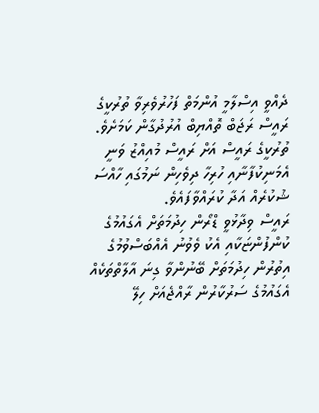ދެއްވީ އިސްލާމީ އުންމަތް ފަހުރުވެރިވާ ތުރުކީގެ ރައީސް ރަޖަބް ތޮއްޔިބް އުރުދުގާން ކަމަށެވެ. ތުރުކީގެ ރައީސް އަށް ރައީސް މުއިއްޒު ވަނީ އެމަނިކުފާނާއި ހުރިހާ ދިވެހިން ނަމުގައި ހާއްސަ ޝުކުރެއް އަދާ ކުރައްވާފައެވެ.
ރައީސް ވިދާޅުވީ ޑްރޯން ހިދުމަތަށް އެގައުމުގެ ކުންފުންޏަކާއި އެކު ވެވުނު އެއްބަސްވުމުގެ އިތުރުން ހިދުމަތަށް ބޭނުންވާ ގިނަ އާލާތްތަކެއް އެގައުމުގެ ސަރުކާރުން ރާއްޖެއަށް ހިލޭ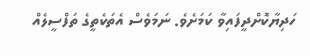ހަދިޔާކޮށްދީފައިވާ ކަމަށެވެ. ނަމަވެސް އެތަކެތީގެ ތަފްސީލެއް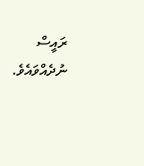ރައީސް ނުދެއްވައެވެ.